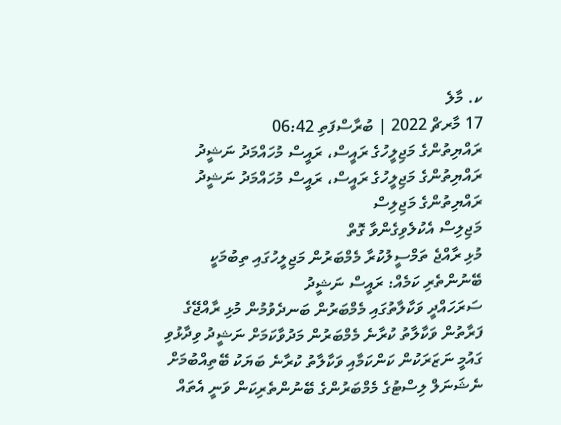ކ. މާލެ
17 މާރޗް 2022 | ބުރާސްފަތި 06:42
ރައްޔިތުންގެ މަޖިލީހުގެ ރައީސް، ރައީސް މުހައްމަދު ނަޝީދު
ރައްޔިތުންގެ މަޖިލީހުގެ ރައީސް، ރައީސް މުހައްމަދު ނަޝީދު
ރައްޔިތުންގެ މަޖިލިސް
މަޖިލިސް އެކުލެވިގެންވާ ގޮތް
މުޅި ރާއްޖެ ތަމްސީލުކުރާ މެމްބަރުން މަޖިލީހުގައި ތިބުމަކީ ބޭނުންތެރި ކަމެއް: ރައީސް ނަޝީދު
ސަރަހައްދީ ވަކާލާތުގައި މެމްބަރުން ބަނދެވުމުން މުޅި ރާއްޖޭގެ ފަރާތުން ވަކާލާތު ކުރާނެ މެމްބަރުން މަދުވާކަމަށް ނަޝީދު ވިދާޅުވި
ގައުމީ ނަޒަރަކުން ކަންކަމާއި ވަކާލާތު ކުރާނެ ބަޔަކު ބޭތިއްބުމަށް ނެޝަނަލް ލިސްޓުގެ މެމްބަރުންގެ ބޭނުންތެރިކަން ވަނީ އެތައް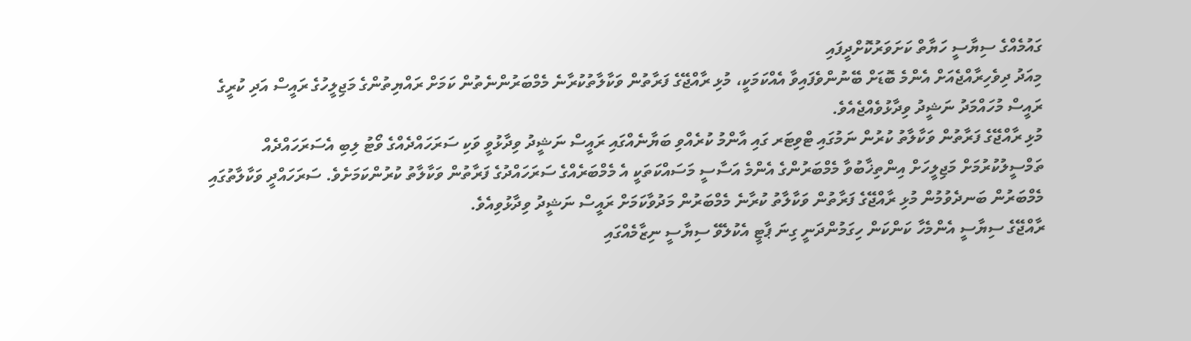ގައުމެއްގެ ސިޔާސީ ހަޔާތް ކަށަވަރުކޮށްދީފައި
މިއަދު ދިވެހިރާއްޖެއަށް އެންމެ ބޮޑަށް ބޭނުންވެފައިވާ އެއްކަމަކީ، މުޅި ރާއްޖޭގެ ފަރާތުން ވަކާލާތުކުރާނެ މެމްބަރުންނެތުން ކަމަށް ރައްޔިތުންގެ މަޖިލީހުގެ ރައީސް އަދި ކުރީގެ ރައީސް މުހައްމަދު ނަޝީދު ވިދާޅުވެއްޖެއެވެ.
މުޅި ރާއްޖޭގެ ފަރާތުން ވަކާލާތު ކުރުން ނަމުގައި ޓްވިޓަރ ގައި އާންމު ކުރެއްވި ބަޔާނެއްގައި ރައީސް ނަޝީދު ވިދާޅުވީ ވަކި ސަރަހައްދެއްގެ ވޯޓު ލިބި އެސަރަހައްދެއް ތަމްސީލުކުރުމަށް މަޖިލީހަށް އިންތިޚާބުވާ މެމްބަރުންގެ އެންމެ އަސާސީ މަސައްކަތަކީ އެ މެމްބަރެއްގެ ސަރަހައްދުގެ ފަރާތުން ވަކާލާތު ކުރުންކަމަށެވެ. ސަރަހައްދީ ވަކާލާތުގައި މެމްބަރުން ބަނދެވުމުން މުޅި ރާއްޖޭގެ ފަރާތުން ވަކާލާތު ކުރާނެ މެމްބަރުން މަދުވާކަމަށް ރައީސް ނަޝީދު ވިދާޅުވިއެވެ.
ރާއްޖޭގެ ސިޔާސީ އެންމެހާ ކަންކަން ހިގަމުންދަނީ ގިނަ ޕާޓީ އެކުލެވޭ ސިޔާސީ ނިޒާމެއްގައި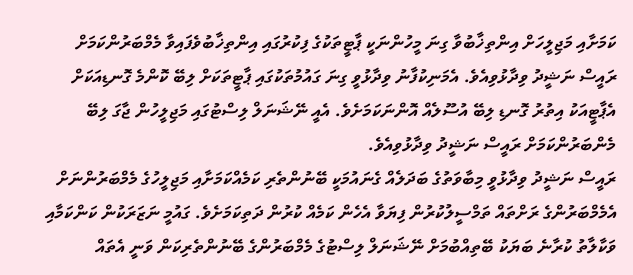ކަމަށާއި މަޖިލީހަށް އިންތިޚާބުވާ ގިނަ މީހުންނަކީ ޕާޓީތަކުގެ ފިކުރުގައި އިންތިޚާބުވެފައިވާ މެމްބަރުންކަމަށް ރައީސް ނަޝީދު ވިދާޅުވިއެވެ. އެމަނިކުފާނު ވިދާޅުވީ ގިނަ ގައުމުތަކުގައި ޕާޓީތަކަށް ލިބޭ ކޮންމެ ގޮނޑިއަކަށް އެޕާޓީއަކު އިތުރު ގޮނޑި ލިބޭ އުސޫލެއް އޮންނަކަމަށެވެ. އެއީ ނޭޝަނަލް ލިސްޓުގައި މަޖިލީހުން ޖާގަ ލިބޭ މެންބަރުންކަމަށް ރައީސް ނަޝީދު ވިދާޅުވިއެވެ.
ރައީސް ނަޝީދު ވިދާޅުވީ މިބާވަތުގެ ބަދަލެއް ގެނައުމަކީ ބޭނުންތެރި ކަމެއްކަމަށާއި މަޖިލީހުގެ މެމްބަރުންނަށް އެމެމްބަރުންގެ ރަށްތައް ތަމްސީލުކުރުން ފިޔަވާ އެހެން ކަމެއް ކުރުން ދަތިކަމަށެވެ. ގައުމީ ނަޒަރަކުން ކަންކަމާއި ވަކާލާތު ކުރާނެ ބަޔަކު ބޭތިއްބުމަށް ނޭޝަނަލް ލިސްޓުގެ މެމްބަރުންގެ ބޭނުންތެރިކަން ވަނީ އެތައް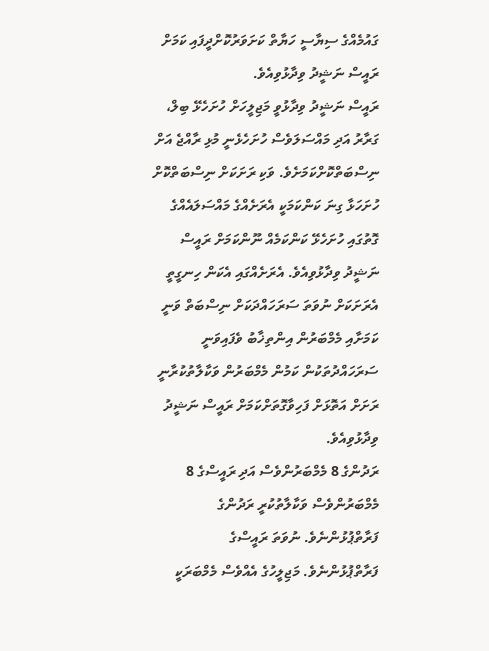ގައުމެއްގެ ސިޔާސީ ހަޔާތް ކަށަވަރުކޮށްދީފައި ކަމަށް ރައީސް ނަޝީދު ވިދާޅުވިއެވެ.
ރައީސް ނަޝީދު ވިދާޅުވީ މަޖިލީހަށް ހުށަހެޅޭ ބިލް، ގަރާރު އަދި މައްސަލަވެސް ހުށަހެޅެނީ މުޅި ރާއްޖެ އަށް ނިސްބަތްކޮށްކަމަށެވެ. ވަކި ރަށަކަށް ނިސްބަތްކޮށް ހުށަހަޅާ ގިނަ ކަންކަމަކީ އެރަށެއްގެ މައްސަލައެއްގެ ގޮތުގައި ހުށަހެޅޭ ކަންކަމެއް ނޫންކަމަށް ރައީސް ނަޝީދު ވިދާޅުވިއެވެ. އެރަށެއްގައި އެކަން ހިނގީތީ އެރަށަކަށް ނުވަތަ ސަރަހައްދަކަށް ނިސްބަތް ވަނީ ކަމަށާއި މެމްބަރުން އިންތިޚާބު ވެފައިވަނީ ސަރަހައްދުތަކުން ކަމުން މެމްބަރުން ވަކާލާތުކުރާނީ ރަށަށް އަތޮޅަށް ފަހިވާގޮތަށްކަމަށް ރައީސް ނަޝީދު ވިދާޅުވިއެވެ.
ރަދުންގެ 8 މެމްބަރުންވެސް އަދި ރައީސްގެ 8 މެމްބަރުންވެސް ވަކާލާތުކުރީ ރަދުންގެ ފަރާތްޕުޅުންނެވެ. ނުވަތަ ރައީސްގެ ފަރާތްޕުޅުންނެވެ. މަޖިލީހުގެ އެއްވެސް މެމްބަރަކީ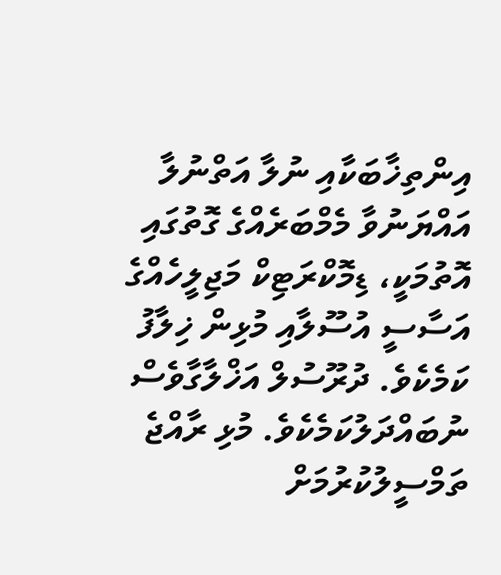އިންތިޚާބަކާއި ނުލާ އަތްނުލާ އައްޔަނުވާ މެމްބަރެއްގެ ގޮތުގައި އޮތުމަކީ، ޑިމޮކްރަޓިކް މަޖިލީހެއްގެ އަސާސީ އުސޫލާއި މުޅިން ޚިލާފު ކަމެކެވެ. ދުރޫސުލް އަޚްލާގާވެސް ނުބައްދަލުކަމެކެވެ. މުޅި ރާއްޖެ ތަމްސީލުކުރުމަށް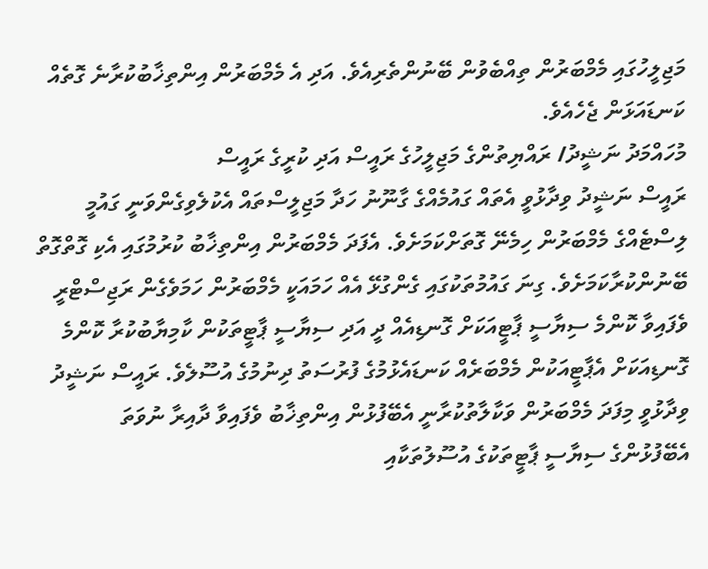މަޖިލީހުގައި މެމްބަރުން ތިއްބެވުން ބޭނުންތެރިއެވެ. އަދި އެ މެމްބަރުން އިންތިޚާބުކުރާނެ ގޮތެއް ކަނޑައަޅަން ޖެހެއެވެ.
މުހައްމަދު ނަޝީދު/ ރައްޔިތުންގެ މަޖިލީހުގެ ރައީސް އަދި ކުރީގެ ރައީސް
ރައީސް ނަޝީދު ވިދާޅުވީ އެތައް ގައުމެއްގެ ގާނޫނު ހަދާ މަޖިލީސްތައް އެކުލެވިގެންވަނީ ގައުމީ ލިސްޓެއްގެ މެމްބަރުން ހިމެނޭ ގޮތަށްކަމަށެވެ. އެފަދަ މެމްބަރުން އިންތިޚާބު ކުރުމުގައި އެކި ގޮތްގޮތް ބޭނުންކުރާކަމަށެވެ. ގިނަ ގައުމުތަކުގައި ގެންގުޅޭ އެއް ހަމައަކީ މެމްބަރުން ހަމަވެގެން ރަޖިސްޓްރީ ވެފައިވާ ކޮންމެ ސިޔާސީ ޕާޓީއަކަށް ގޮނޑިއެއް ދީ އަދި ސިޔާސީ ޕާޓީތަކުން ކާމިޔާބުކުރާ ކޮންމެ ގޮނޑިއަކަށް އެޕާޓީއަކުން މެމްބަރެއް ކަނޑައެޅުމުގެ ފުރުސަތު ދިނުމުގެ އުސޫލެވެ. ރައީސް ނަޝީދު ވިދާޅުވީ މިފަދަ މެމްބަރުން ވަކާލާތުކުރާނީ އެބޭފުޅުން އިންތިޚާބު ވެފައިވާ ދާއިރާ ނުވަތަ އެބޭފުޅުންގެ ސިޔާސީ ޕާޓީތަކުގެ އުސޫލުތަކާއި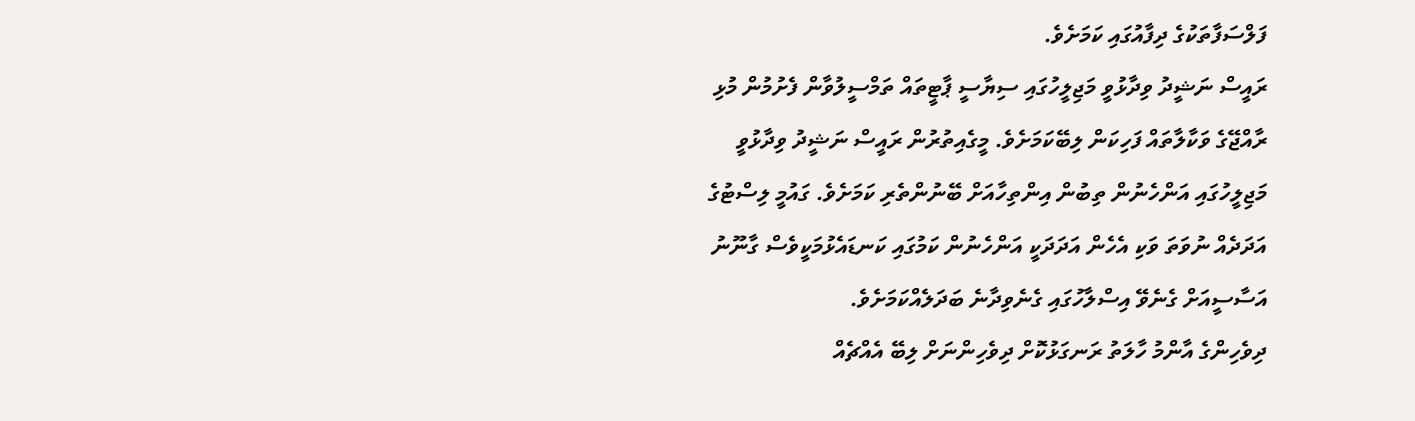ފަލްސަފާތަކުގެ ދިފާއުގައި ކަމަށެވެ.
ރައީސް ނަޝީދު ވިދާޅުވީ މަޖިލީހުގައި ސިޔާސީ ޕާޓީތައް ތަމްސީލުވާން ފެށުމުން މުޅި ރާއްޖޭގެ ވަކާލާތައް ފަހިކަން ލިބޭކަމަށެވެ. މީގެއިތުރުން ރައީސް ނަޝީދު ވިދާޅުވީ މަޖިލީހުގައި އަންހެނުން ތިބުން އިންތިހާއަށް ބޭނުންތެރި ކަމަށެވެ. ގައުމީ ލިސްޓުގެ އަދަދެއް ނުވަތަ ވަކި އެހެން އަދަދަކީ އަންހެނުން ކަމުގައި ކަނޑައެޅުމަކީވެސް ގާނޫނު އަސާސީއަށް ގެނެވޭ އިސްލާހުގައި ގެނެވިދާނެ ބަދަލެއްކަމަށެވެ.
ދިވެހިންގެ އާންމު ހާލަތު ރަނގަޅުކޮށް ދިވެހިންނަށް ލިބޭ އެއްޗެއް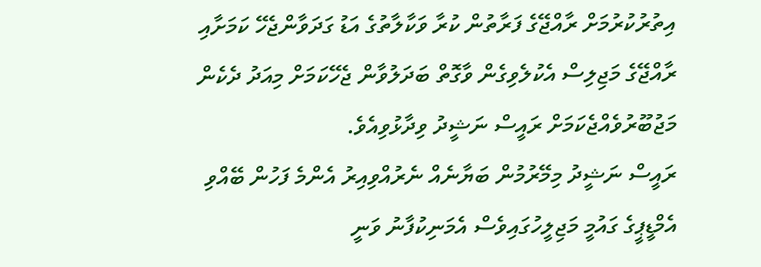އިތުރުކުރުމަށް ރާއްޖޭގެ ފަރާތުން ކުރާ ވަކާލާތުގެ އަޑު ގަދަވާންޖެހޭ ކަމަށާއި ރާއްޖޭގެ މަޖިލިސް އެކުލެވިގެން ވާގޮތް ބަދަލުވާން ޖެހޭކަމަށް މިއަދު ދެކެން މަޖުބޫރުވެއްޖެކަމަށް ރައީސް ނަޝީދު ވިދާޅުވިއެވެ.
ރައީސް ނަޝީދު މިމޭރުމުން ބަޔާނެއް ނެރުއްވިއިރު އެންމެ ފަހުން ބޭއްވި އެމްޑީޕީގެ ގައުމީ މަޖިލީހުގައިވެސް އެމަނިކުފާނު ވަނީ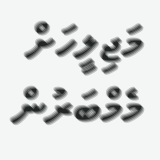މަޖިލީހަށް މެމްބަރުން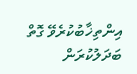އިންތިޚާބުކުރެވޭ ގޮތް ބަދަލުކުރަން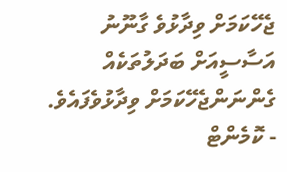ޖެހޭކަމަށް ވިދާޅުވެ ގާނޫނު އަސާސީއަށް ބަދަލުތަކެއް ގެންނަންޖެހޭކަމަށް ވިދާޅުވެފައެވެ.
- ކޮމެންޓް